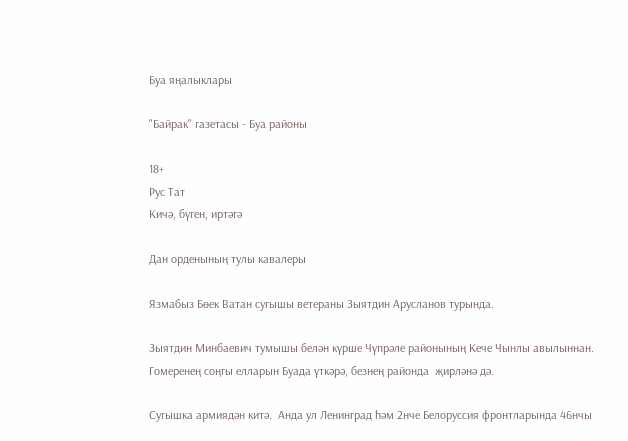Буа яңалыклары

"Байрак" газетасы - Буа районы

18+
Рус Тат
Кичә, бүген, иртәгә

Дан орденының тулы кавалеры

Язмабыз Бөек Ватан сугышы ветераны Зыятдин Арусланов турында.

Зыятдин Минбаевич тумышы белән күрше Чүпрәле районының Кече Чынлы авылыннан. Гомеренең соңгы елларын Буада үткәрә, безнең районда  җирләнә дә.

Сугышка армиядән китә.  Анда ул Ленинград һәм 2нче Белоруссия фронтларында 46нчы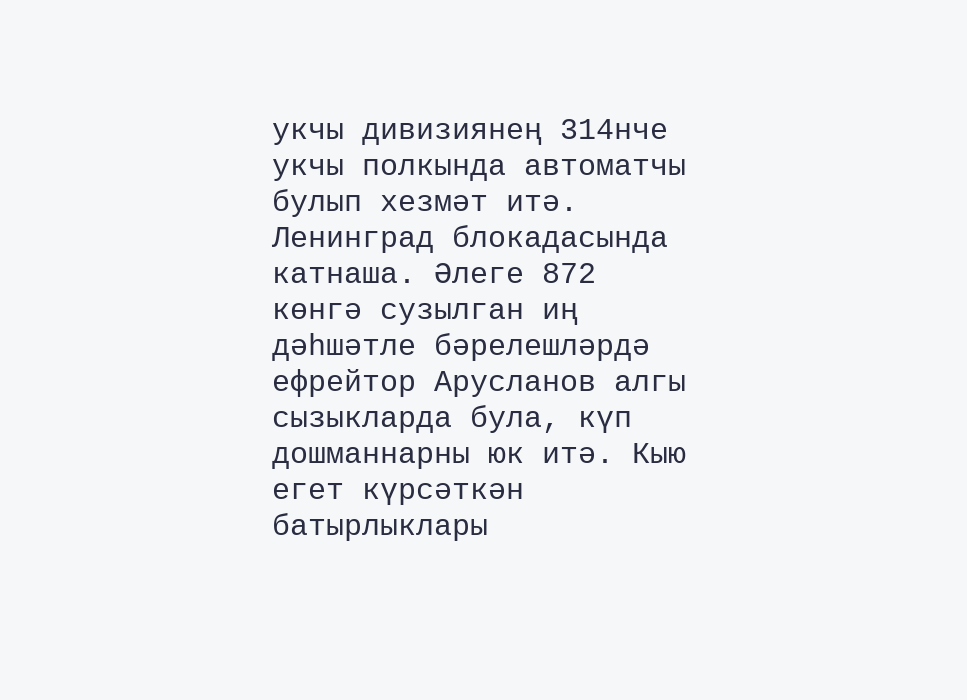укчы дивизиянең 314нче укчы полкында автоматчы булып хезмәт итә. Ленинград блокадасында катнаша. Әлеге 872 көнгә сузылган иң дәһшәтле бәрелешләрдә ефрейтор Арусланов алгы сызыкларда була, күп дошманнарны юк итә. Кыю егет күрсәткән батырлыклары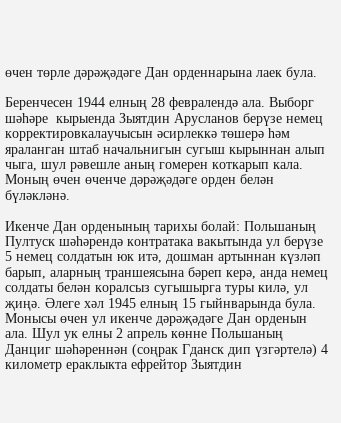өчен төрле дәрәҗәдәге Дан орденнарына лаек була.

Беренчесен 1944 елның 28 февралендә ала. Выборг шәһәре  кырыенда Зыятдин Арусланов берүзе немец корректировкалаучысын әсирлеккә төшерә һәм яраланган штаб начальнигын сугыш кырыннан алып чыга, шул рәвешле аның гомерен коткарып кала. Моның өчен өченче дәрәҗәдәге орден белән бүләкләнә.

Икенче Дан орденының тарихы болай: Польшаның Пултуск шәһәрендә контратака вакытында ул берүзе 5 немец солдатын юк итә, дошман артыннан күзләп барып, аларның траншеясына бәреп керә, анда немец солдаты белән коралсыз сугышырга туры килә, ул җиңә. Әлеге хәл 1945 елның 15 гыйнварында була. Монысы өчен ул икенче дәрәҗәдәге Дан орденын ала. Шул ук елны 2 апрель көнне Польшаның Данциг шәһәреннән (соңрак Гданск дип үзгәртелә) 4 километр ераклыкта ефрейтор Зыятдин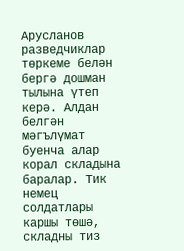Арусланов разведчиклар төркеме белән бергә дошман тылына үтеп керә. Алдан белгән мәгълүмат буенча алар корал складына баралар. Тик немец солдатлары каршы төшә, складны тиз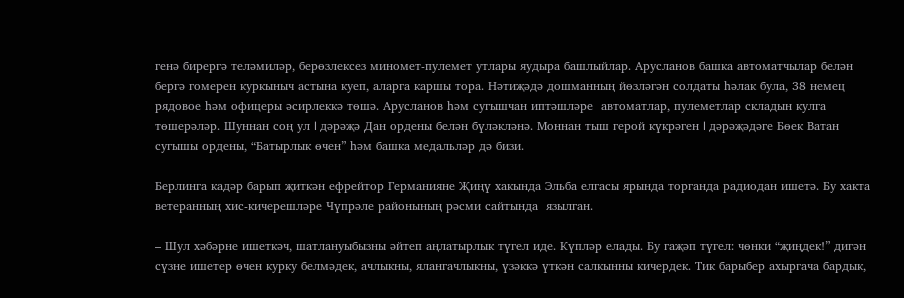генә бирергә теләмиләр, берөзлексез миномет-пулемет утлары яудыра башлыйлар. Арусланов башка автоматчылар белән бергә гомерен куркыныч астына куеп, аларга каршы тора. Нәтиҗәдә дошманның йөзләгән солдаты һәлак була, 38 немец рядовое һәм офицеры әсирлеккә төшә. Арусланов һәм сугышчан иптәшләре  автоматлар, пулеметлар складын кулга төшерәләр. Шуннан соң ул I дәрәҗә Дан ордены белән бүләкләнә. Моннан тыш герой күкрәген I дәрәҗәдәге Бөек Ватан сугышы ордены, “Батырлык өчен” һәм башка медальләр дә бизи.

Берлинга кадәр барып җиткән ефрейтор Германияне Җиңү хакында Эльба елгасы ярында торганда радиодан ишетә. Бу хакта ветеранның хис-кичерешләре Чүпрәле районының рәсми сайтында  язылган.

– Шул хәбәрне ишеткәч, шатлануыбызны әйтеп аңлатырлык түгел иде. Күпләр елады. Бу гаҗәп түгел: чөнки “җиңдек!” дигән сүзне ишетер өчен курку белмәдек, ачлыкны, ялангачлыкны, үзәккә үткән салкынны кичердек. Тик барыбер ахыргача бардык,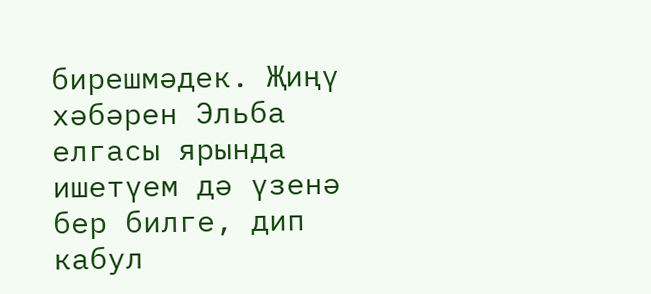бирешмәдек. Җиңү хәбәрен Эльба елгасы ярында ишетүем дә үзенә бер билге, дип кабул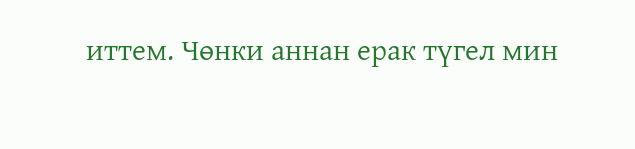иттем. Чөнки аннан ерак түгел мин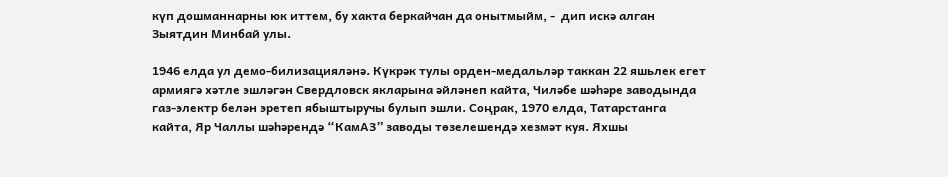күп дошманнарны юк иттем, бу хакта беркайчан да онытмыйм, -  дип искә алган Зыятдин Минбай улы.

1946 елда ул демо-билизацияләнә. Күкрәк тулы орден-медальләр таккан 22 яшьлек егет армиягә хәтле эшләгән Свердловск якларына әйләнеп кайта, Чиләбе шәһәре заводында газ-электр белән эретеп ябыштыручы булып эшли. Соңрак, 1970 елда, Татарстанга кайта, Яр Чаллы шәһәрендә “КамАЗ” заводы төзелешендә хезмәт куя. Яхшы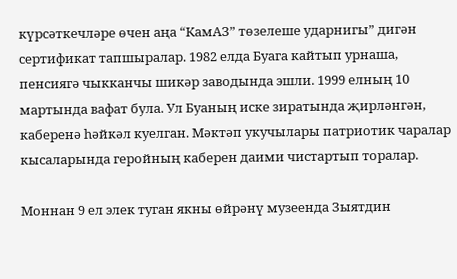күрсәткечләре өчен аңа “КамАЗ” төзелеше ударнигы” дигән сертификат тапшыралар. 1982 елда Буага кайтып урнаша, пенсиягә чыкканчы шикәр заводында эшли. 1999 елның 10 мартында вафат була. Ул Буаның иске зиратында җирләнгән, каберенә һәйкәл куелган. Мәктәп укучылары патриотик чаралар кысаларында геройның каберен даими чистартып торалар.

Моннан 9 ел элек туган якны өйрәнү музеенда Зыятдин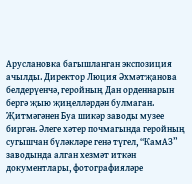Аруслановка багышланган экспозиция  ачылды. Директор Люция Әхмәтҗанова белдерүенчә, геройның Дан орденнарын бергә җыю җиңелләрдән булмаган. Җитмәгәнен Буа шикәр заводы музее биргән. Әлеге хәтер почмагында геройның сугышчан бүләкләре генә түгел, “КамАЗ” заводында алган хезмәт иткән документлары, фотографияләре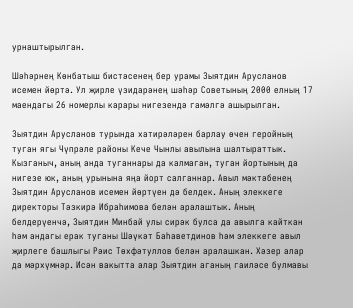урнаштырылган.

Шәһәрнең Көнбатыш бистәсенең бер урамы Зыятдин Арусланов исемен йөртә. Ул җирле үзидарәнең шәһәр Советының 2000 елның 17 маендагы 26 номерлы карары нигезендә гамәлгә ашырылган.

Зыятдин Арусланов турында хатирәләрен барлау өчен геройның туган ягы Чүпрәле районы Кече Чынлы авылына шалтыраттык. Кызганыч, аның анда туганнары да калмаган, туган йортының да нигезе юк, аның урынына яңа йорт салганнар. Авыл мәктәбенең Зыятдин Арусланов исемен йөртүен дә белдек. Аның элеккеге директоры Тәзкирә Ибраһимова белән аралаштык. Аның белдерүенчә, Зыятдин Минбай улы сирәк булса да авылга кайткан һәм андагы ерак туганы Шәүкәт Баһаветдинов һәм элеккеге авыл җирлеге башлыгы Рәис Төхфәтуллов белән аралашкан. Хәзер алар да мәрхүмнәр. Исән вакытта алар Зыятдин аганың гаиләсе булмавы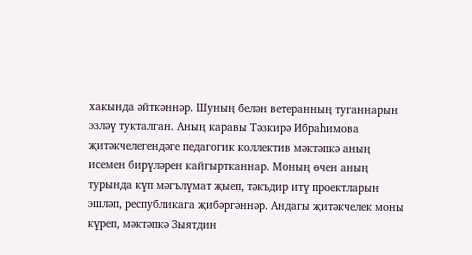хакында әйткәннәр. Шуның белән ветеранның туганнарын эзләү тукталган. Аның каравы Тәзкирә Ибраһимова җитәкчелегендәге педагогик коллектив мәктәпкә аның исемен бирүләрен кайгыртканнар. Моның өчен аның турында күп мәгълүмат җыеп, тәкъдир итү проектларын эшләп, республикага җибәргәннәр. Андагы җитәкчелек моны күреп, мәктәпкә Зыятдин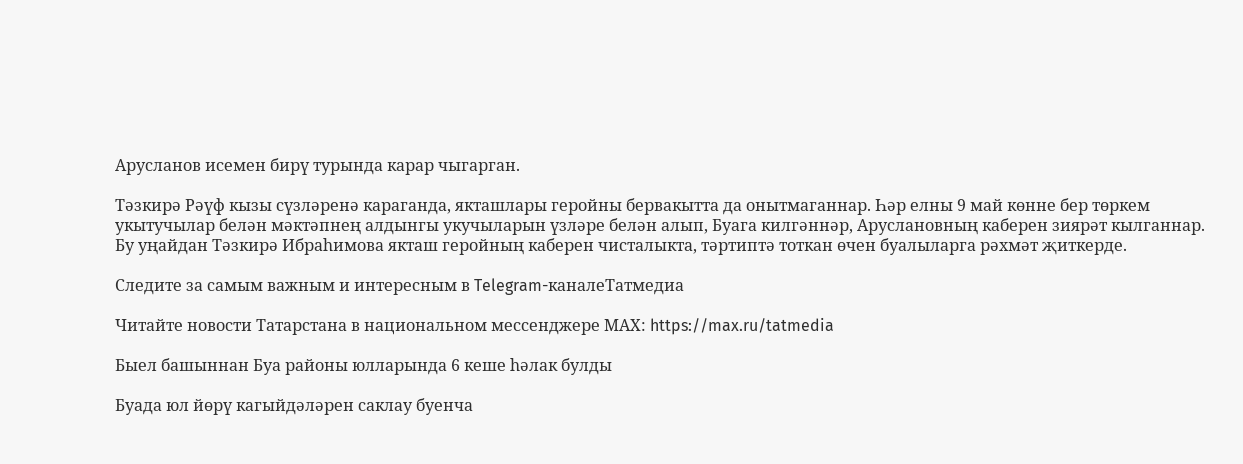Арусланов исемен бирү турында карар чыгарган.

Тәзкирә Рәүф кызы сүзләренә караганда, якташлары геройны бервакытта да онытмаганнар. Һәр елны 9 май көнне бер төркем укытучылар белән мәктәпнең алдынгы укучыларын үзләре белән алып, Буага килгәннәр, Аруслановның каберен зиярәт кылганнар. Бу уңайдан Тәзкирә Ибраһимова якташ геройның каберен чисталыкта, тәртиптә тоткан өчен буалыларга рәхмәт җиткерде.

Следите за самым важным и интересным в Telegram-каналеТатмедиа

Читайте новости Татарстана в национальном мессенджере MАХ: https://max.ru/tatmedia

Быел башыннан Буа районы юлларында 6 кеше һәлак булды

Буада юл йөрү кагыйдәләрен саклау буенча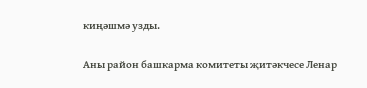киңәшмә узды.

Аны район башкарма комитеты җитәкчесе Ленар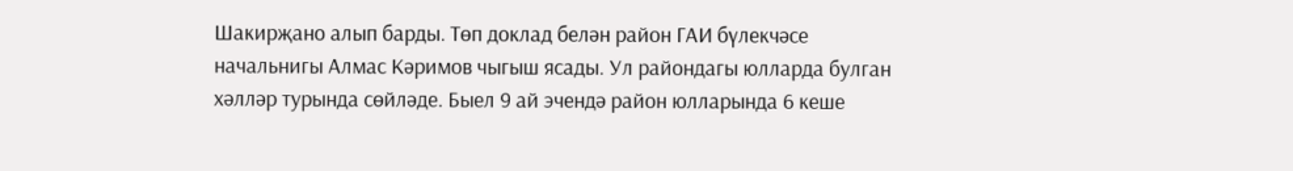Шакирҗано алып барды. Төп доклад белән район ГАИ бүлекчәсе начальнигы Алмас Кәримов чыгыш ясады. Ул райондагы юлларда булган хәлләр турында сөйләде. Быел 9 ай эчендә район юлларында 6 кеше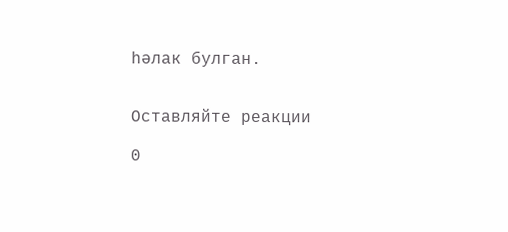һәлак булган.


Оставляйте реакции

0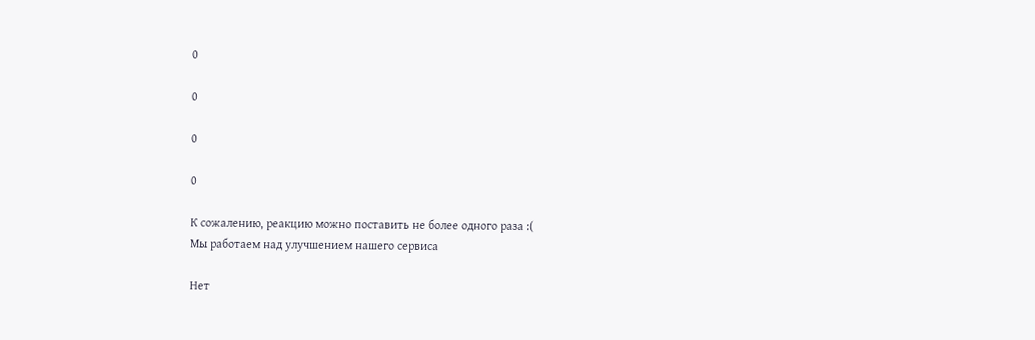0

0

0

0

К сожалению, реакцию можно поставить не более одного раза :(
Мы работаем над улучшением нашего сервиса

Нет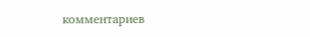комментариев